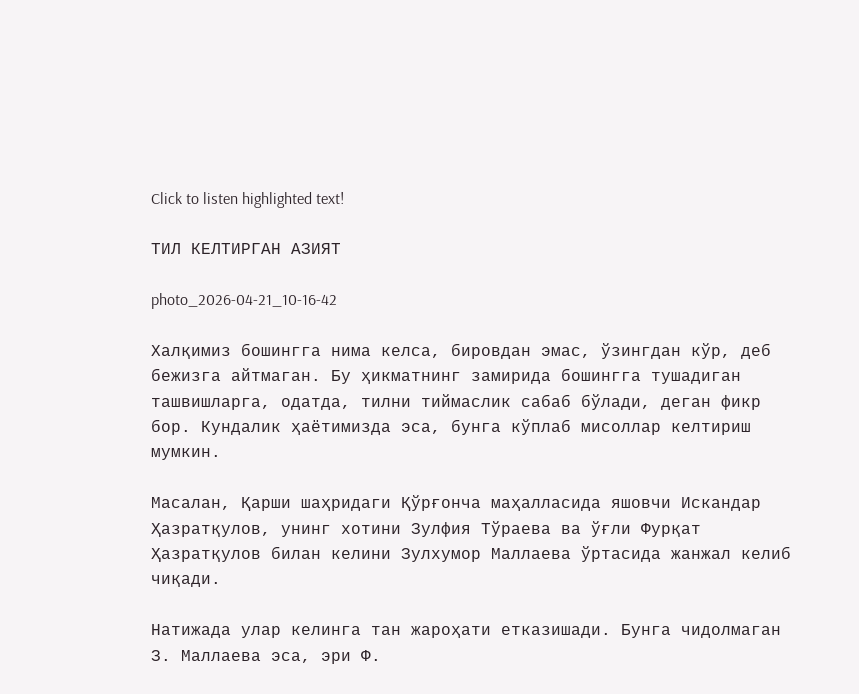Click to listen highlighted text!

ТИЛ КЕЛТИРГАН АЗИЯТ

photo_2026-04-21_10-16-42

Халқимиз бошингга нима келса, бировдан эмас, ўзингдан кўр, деб бежизга айтмаган. Бу ҳикматнинг замирида бошингга тушадиган ташвишларга, одатда, тилни тиймаслик сабаб бўлади, деган фикр бор. Кундалик ҳаётимизда эса, бунга кўплаб мисоллар келтириш мумкин.

Масалан, Қарши шаҳридаги Қўрғонча маҳалласида яшовчи Искандар Ҳазратқулов, унинг хотини Зулфия Тўраева ва ўғли Фурқат Ҳазратқулов билан келини Зулхумор Маллаева ўртасида жанжал келиб чиқади.

Натижада улар келинга тан жароҳати етказишади. Бунга чидолмаган З. Маллаева эса, эри Ф.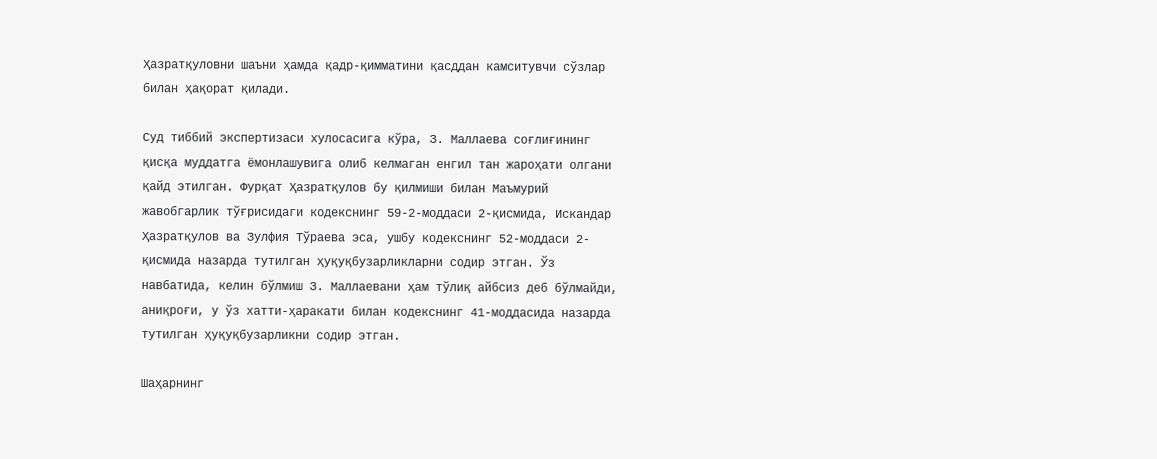Ҳазратқуловни шаъни ҳамда қадр-қимматини қасддан камситувчи сўзлар билан ҳақорат қилади.

Суд тиббий экспертизаси хулосасига кўра, З. Маллаева соғлиғининг қисқа муддатга ёмонлашувига олиб келмаган енгил тан жароҳати олгани қайд этилган. Фурқат Ҳазратқулов бу қилмиши билан Маъмурий жавобгарлик тўғрисидаги кодекснинг 59-2-моддаси 2-қисмида, Искандар Ҳазратқулов ва Зулфия Тўраева эса, ушбу кодекснинг 52-моддаси 2-қисмида назарда тутилган ҳуқуқбузарликларни содир этган. Ўз навбатида, келин бўлмиш З. Маллаевани ҳам тўлиқ айбсиз деб бўлмайди, аниқроғи, у ўз хатти-ҳаракати билан кодекснинг 41-моддасида назарда тутилган ҳуқуқбузарликни содир этган.

Шаҳарнинг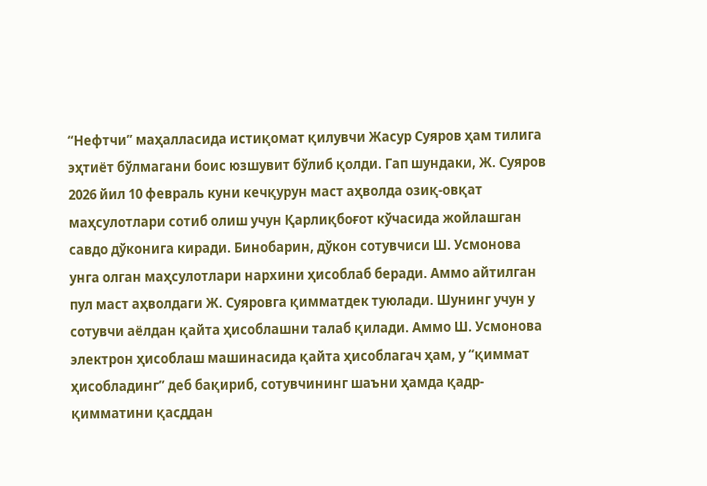“Нефтчи” маҳалласида истиқомат қилувчи Жасур Суяров ҳам тилига эҳтиёт бўлмагани боис юзшувит бўлиб қолди. Гап шундаки, Ж. Суяров 2026 йил 10 февраль куни кечқурун маст аҳволда озиқ-овқат маҳсулотлари сотиб олиш учун Қарлиқбоғот кўчасида жойлашган савдо дўконига киради. Бинобарин, дўкон сотувчиси Ш. Усмонова унга олган маҳсулотлари нархини ҳисоблаб беради. Аммо айтилган пул маст аҳволдаги Ж. Суяровга қимматдек туюлади. Шунинг учун у сотувчи аёлдан қайта ҳисоблашни талаб қилади. Аммо Ш. Усмонова электрон ҳисоблаш машинасида қайта ҳисоблагач ҳам, у “қиммат ҳисобладинг” деб бақириб, сотувчининг шаъни ҳамда қадр-қимматини қасддан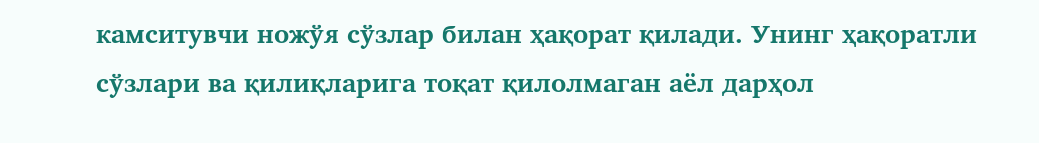камситувчи ножўя сўзлар билан ҳақорат қилади. Унинг ҳақоратли сўзлари ва қилиқларига тоқат қилолмаган аёл дарҳол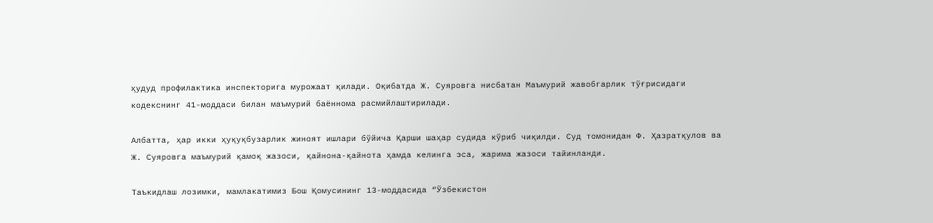ҳудуд профилактика инспекторига мурожаат қилади. Оқибатда Ж. Суяровга нисбатан Маъмурий жавобгарлик тўғрисидаги кодекснинг 41-моддаси билан маъмурий баённома расмийлаштирилади.

Албатта, ҳар икки ҳуқуқбузарлик жиноят ишлари бўйича Қарши шаҳар судида кўриб чиқилди. Суд томонидан Ф. Ҳазратқулов ва Ж. Суяровга маъмурий қамоқ жазоси, қайнона-қайнота ҳамда келинга эса, жарима жазоси тайинланди.

Таъкидлаш лозимки, мамлакатимиз Бош Қомусининг 13-моддасида “Ўзбекистон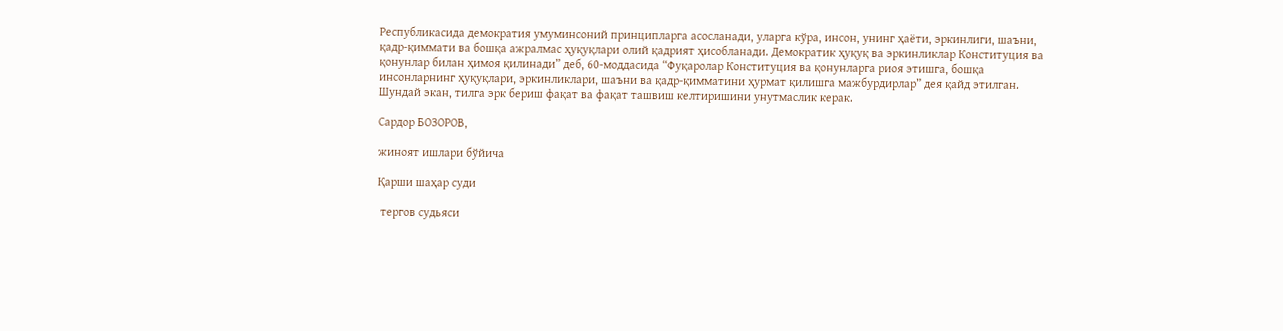Республикасида демократия умуминсоний принципларга асосланади, уларга кўра, инсон, унинг ҳаёти, эркинлиги, шаъни, қадр-қиммати ва бошқа ажралмас ҳуқуқлари олий қадрият ҳисобланади. Демократик ҳуқуқ ва эркинликлар Конституция ва қонунлар билан ҳимоя қилинади” деб, 60-моддасида “Фуқаролар Конституция ва қонунларга риоя этишга, бошқа инсонларнинг ҳуқуқлари, эркинликлари, шаъни ва қадр-қимматини ҳурмат қилишга мажбурдирлар” дея қайд этилган. Шундай экан, тилга эрк бериш фақат ва фақат ташвиш келтиришини унутмаслик керак.

Сардор БОЗОРОВ,

жиноят ишлари бўйича

Қарши шаҳар суди

 тергов судьяси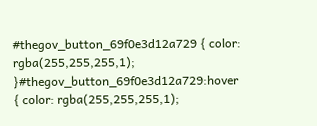#thegov_button_69f0e3d12a729 { color: rgba(255,255,255,1); }#thegov_button_69f0e3d12a729:hover { color: rgba(255,255,255,1);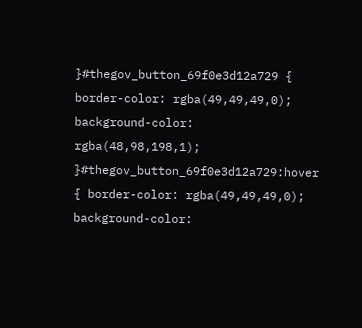}#thegov_button_69f0e3d12a729 { border-color: rgba(49,49,49,0); background-color: rgba(48,98,198,1); }#thegov_button_69f0e3d12a729:hover { border-color: rgba(49,49,49,0); background-color: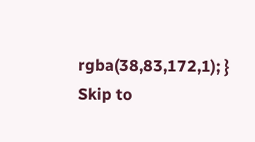rgba(38,83,172,1); } Skip to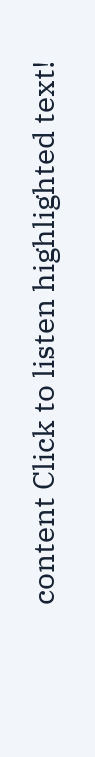content Click to listen highlighted text!